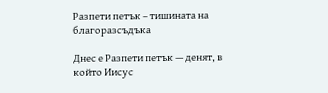Разпети петък – тишината на благоразсъдъка

Днес е Разпети петък — денят, в който Иисус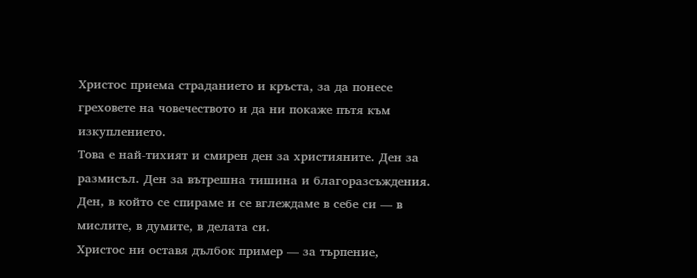Христос приема страданието и кръста, за да понесе греховете на човечеството и да ни покаже пътя към изкуплението.
Това е най-тихият и смирен ден за християните. Ден за размисъл. Ден за вътрешна тишина и благоразсъждения. Ден, в който се спираме и се вглеждаме в себе си — в мислите, в думите, в делата си.
Христос ни оставя дълбок пример — за търпение,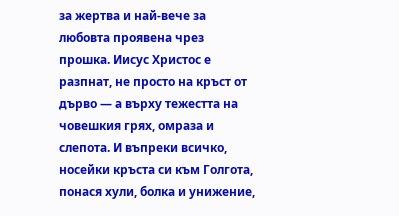за жертва и най-вече за любовта проявена чрез прошка. Иисус Христос е разпнат, не просто на кръст от дърво — а върху тежестта на човешкия грях, омраза и слепота. И въпреки всичко, носейки кръста си към Голгота, понася хули, болка и унижение,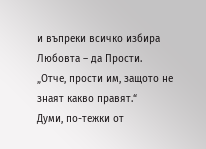и въпреки всичко избира Любовта – да Прости.
„Отче, прости им, защото не знаят какво правят.“
Думи, по-тежки от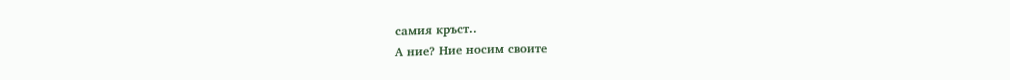самия кръст..
А ние? Ние носим своите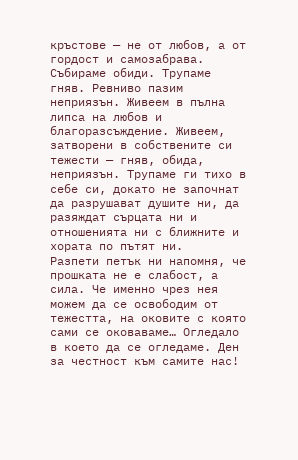кръстове — не от любов, а от гордост и самозабрава. Събираме обиди. Трупаме гняв. Ревниво пазим неприязън. Живеем в пълна липса на любов и благоразсъждение. Живеем, затворени в собствените си тежести — гняв, обида, неприязън. Трупаме ги тихо в себе си, докато не започнат да разрушават душите ни, да разяждат сърцата ни и отношенията ни с ближните и хората по пътят ни.
Разпети петък ни напомня, че прошката не е слабост, а сила. Че именно чрез нея можем да се освободим от тежестта, на оковите с която сами се оковаваме… Огледало в което да се огледаме. Ден за честност към самите нас!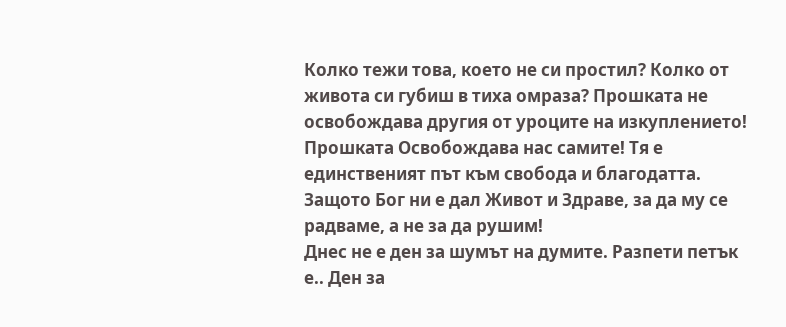Колко тежи това, което не си простил? Колко от живота си губиш в тиха омраза? Прошката не освобождава другия от уроците на изкуплението! Прошката Освобождава нас самите! Тя е единственият път към свобода и благодатта. Защото Бог ни е дал Живот и Здраве, за да му се радваме, а не за да рушим!
Днес не е ден за шумът на думите. Разпети петък е.. Ден за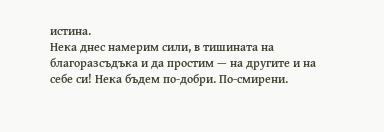истина.
Нека днес намерим сили, в тишината на благоразсъдъка и да простим — на другите и на себе си! Нека бъдем по-добри. По-смирени.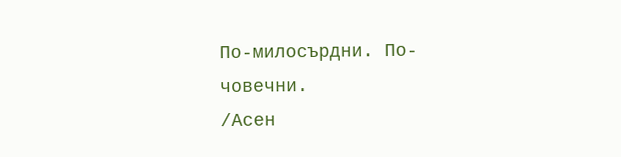По-милосърдни. По-човечни.
/Асен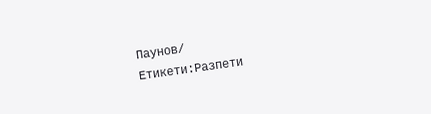Паунов/
Етикети:Разпети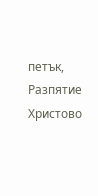петък, Разпятие Христово